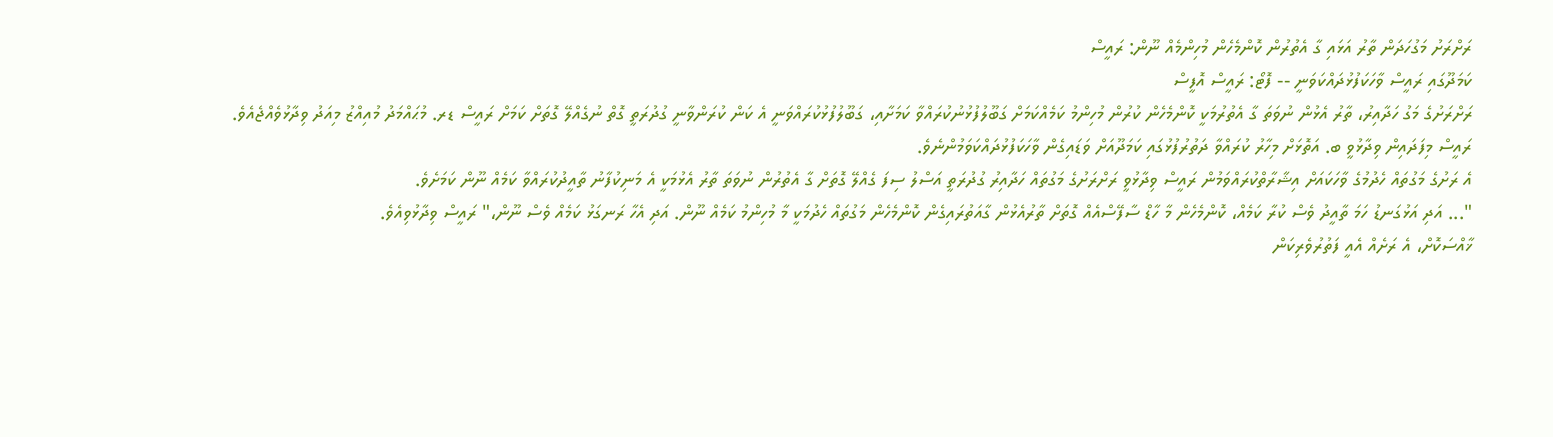ރަށްރަށު މަގުހަދަން ތާރު އަޅައި ގާ އެތުރުން ކޮންމެހެން މުހިންމެއް ނޫން: ރައީސް
ކަމަދޫގައި ރައީސް ވާހަކަފުޅުދައްކަވަނީ -- ފޮޓޯ: ރައީސް އޮފީސް
ރަށްރަށުގެ މަގު ހަދާއިރު، ތާރު އެޅުން ނުވަތަ ގާ އެތުރުމަކީ ކޮންމެހެން ކުރުން މުހިންމު ކަމެއްކަމަށް ގަބޫލުފުޅުނުކުރައްވާ ކަމަށާއި، ގަބޫލުފުޅުކުރައްވަނީ އެ ކަން ކުރަންވާނީ ގުދުރަތީ ގޮތް ނުގެއްލޭ ގޮތަށް ކަމަށް ރައީސް ޑރ. މުޙައްމަދު މުއިއްޒު މިއަދު ވިދާޅުވެއްޖެއެވެ.
ރައީސް މިފަދައިން ވިދާޅުވީ ބ. އަތޮޅަށް މިހާރު ކުރައްވާ ދަތުރުފުޅުގައި ކަމަދޫއަށް ވަޑައިގެން ވާހަކަފުޅުދައްކަވަމުންނެވެ.
އެ ރަށުގެ މަގުތައް ހެދުމުގެ ވާހަކައަށް އިޝާރާތްކުރައްވަމުން ރައީސް ވިދާޅުވީ ރަށްރަށުގެ މަގުތައް ހަދާއިރު ގުދުރަތީ އަސްލު ސިފަ ގެއްލޭ ގޮތަށް ގާ އެތުރުން ނުވަތަ ތާރު އެޅުމަކީ އެ މަނިކުފާނު ތާއީދުކުރައްވާ ކަމެއް ނޫން ކަމަށެވެ.
"... އަދި އަޅުގަނޑު ހަމަ ތާއީދު ވެސް ކުރާ ކަމެއް، ކޮންމެހެން މާ ހާޑް ސާފޭސްއެއް ގޮތަށް ތާރުއެޅުން ގާއަތުރައިގެން ކޮންމެހެން މަގުތައް ހެދުމަކީ މާ މުހިންމު ކަމެއް ނޫން. އަދި އެހާ ރަނގަޅު ކަމެއް ވެސް ނޫން،" ރައީސް ވިދާޅުވިއެވެ.
ޚާއްސަކޮށް، އެ ރަށެއް އެއީ ފަތުރުވެރިކަން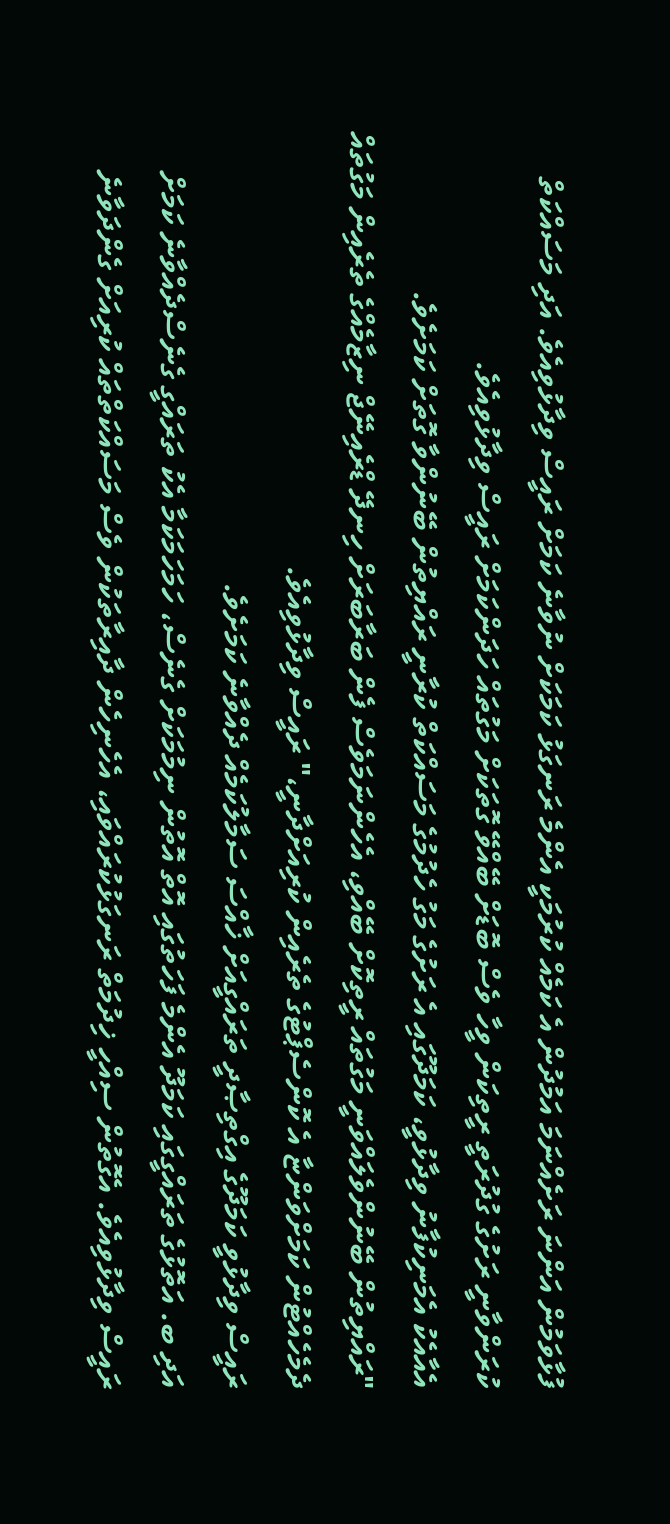ފުޅާވަމުން އަންނަ ރަށެއްނަމަ އަމުދުން އެ ކަމެއް ކުރުމަކީ އެންމެ ރަނގަޅު ކަމަކަށް ނުވާނެ ކަމަށް ރައީސް ވިދާޅުވިއެވެ. އަދި މަސައްކަތް ކުރަންވާނީ ރަށުގެ ގުދުރަތީ ރީތިކަން ވީހާ ވެސް ބޮޑަށް ބޭއްވޭ ގޮތަކަށް މަގުތައް ހަދަންކަމަށް ރައީސް ވިދާޅުވިއެވެ.
އެއާއެކު އެމަނިކުފާނު ވިދާޅުވީ، ކަމަދޫގައި އެ ރަށުގެ މަގު ހެދުމުގެ މަސައްކަތް ކުރާނީ ރައްޔިތުން ބޭނުންވާ ގޮތަށް ކަމަށެވެ.
"ރައްޔިތުން ބޭނުންވެލައްވަނީ މަގުތައް ރީތިކޮށް ބޭއްވި، އެހެންނަމަވެސް ފެން ބަރާބަރަށް ހިނދޭ ޑްރެއިނޭޖް ނިޒާމެއްގެ ތެރެއިން މަގުތައް ދެމެހެއްޓުން ކަމަށްވަންޏާ އެ ކޮންސެޕްޓުގެ ތެރެއިން ކުރިއަށްދާނީ،" ރައީސް ވިދާޅުވިއެވެ.
ރައީސް ވިދާޅުވީ ކަމަދޫގެ އިގްތިޞާދީ ތަރައްގީއަށް ޚާއްސަ ސަމާލުކަމެއް ދެއްވާނެ ކަމަށެވެ.
އަދި ބ. އަތޮޅުގެ ތަރައްގީގައި ކަމަދޫ އެންމެ ފަހަތުގައި އޮތް އޮތުން ނިމުމަކަށް ގެނެސް، ހަމަހަމަކަމާ އެކު ތަރައްގީ ގެނެސްދެއްވާނެ ކަމަށް ރައީސް ވިދާޅުވިއެވެ. އެގޮތުން ސިއްހީ ޚިދުމަތް ރަނގަޅުކުރައްވައި، އެހެނިހެން ދާއިރާތަކުން ވެސް މަސައްކަތްތައް ކުރިއަށް ގެންދަވާނެ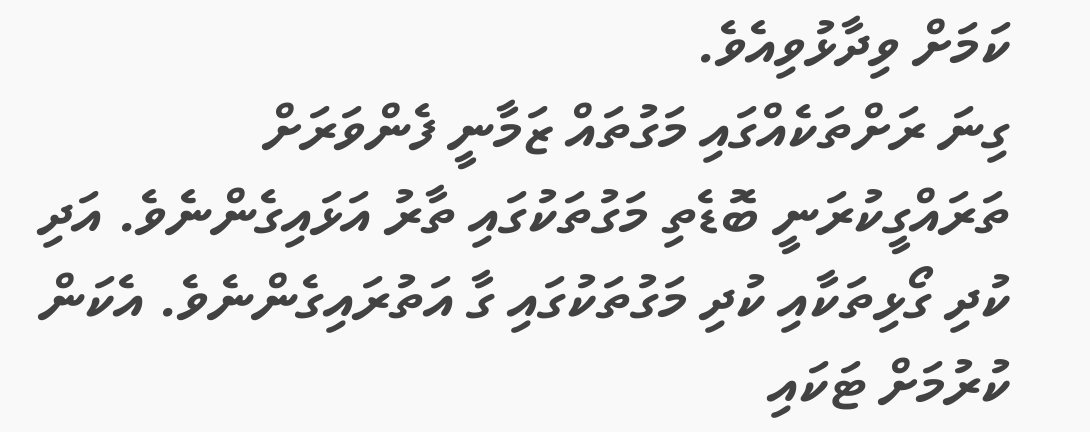ކަމަށް ވިދާޅުވިއެވެ.
ގިނަ ރަށްތަކެއްގައި މަގުތައް ޒަމާނީ ފެންވަރަށް ތަރައްގީކުރަނީ ބޮޑެތި މަގުތަކުގައި ތާރު އަޅައިގެންނެވެ. އަދި ކުދި ގޯޅިތަކާއި ކުދި މަގުތަކުގައި ގާ އަތުރައިގެންނެވެ. އެކަން ކުރުމަށް ޓަކައި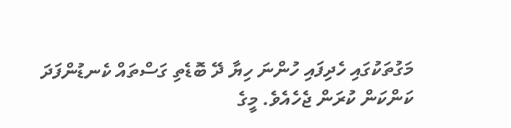މަގުތަކުގައި ހެދިފައި ހުންނަ ހިޔާ ދޭ ބޮޑެތި ގަސްތައް ކެނޑުންފަދަ ކަންކަން ކުރަން ޖެހެއެވެ. މީގެ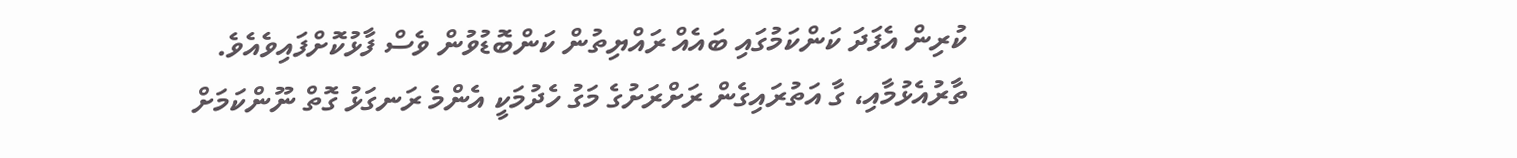ކުރިން އެފަދަ ކަންކަމުގައި ބައެއް ރައްޔިތުން ކަންބޮޑުވުން ވެސް ފާޅުކޮށްފައިވެއެވެ.
ތާރުއެޅުމާއި، ގާ އަތުރައިގެން ރަށްރަށުގެ މަގު ހެދުމަކީ އެންމެ ރަނގަޅު ގޮތް ނޫންކަމަށް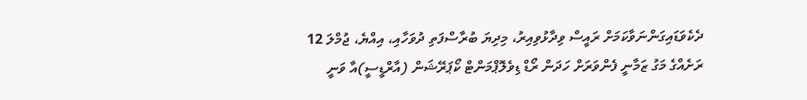ދެކެވަޑައިގަންނަވާކަމަށް ރައީސް ވިދާޅުވިއިރު، މިދިޔަ ބުރާސްފަތި ދުވަހާއި، އިއްޔެ، ޖުމްލަ 12 ރަށެއްގެ މަގު ޒަމާނީ ފެންވަރަށް ހަދަން ރޯޑް ޑިވެލޮޕްމަންޓް ކޯޕަރޭޝަން (އާރްޑީސީ)އާ ވަނީ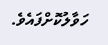ހަވާލުކޮށްފައެވެ.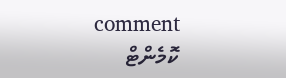comment ކޮމެންޓް